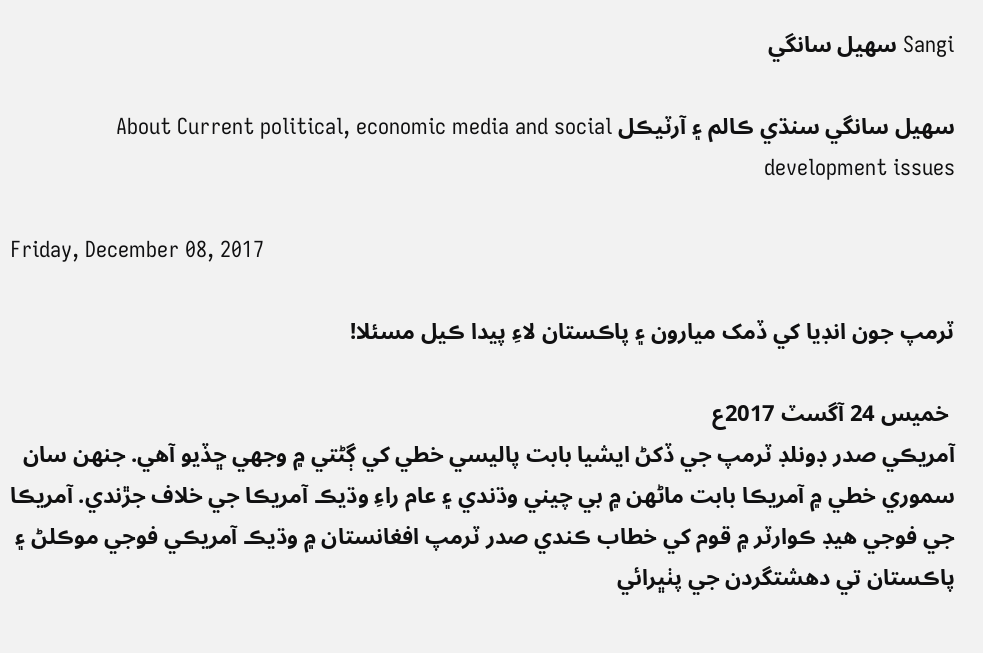Sangi سهيل سانگي

سهيل سانگي سنڌي ڪالم ۽ آرٽيڪل About Current political, economic media and social development issues

Friday, December 08, 2017

ٽرمپ جون انڊيا کي ڏمک ميارون ۽ پاڪستان لاءِ پيدا ڪيل مسئلا!

 خميس 24 آگسٽ 2017ع
آمريڪي صدر ڊونلڊ ٽرمپ جي ڏکڻ ايشيا بابت پاليسي خطي کي ڳڻتي ۾ وجهي ڇڏيو آهي. جنهن سان سموري خطي ۾ آمريڪا بابت ماڻهن ۾ بي چيني وڌندي ۽ عام راءِ وڌيڪ آمريڪا جي خلاف جڙندي. آمريڪا جي فوجي هيڊ ڪوارٽر ۾ قوم کي خطاب ڪندي صدر ٽرمپ افغانستان ۾ وڌيڪ آمريڪي فوجي موڪلڻ ۽ پاڪستان تي دهشتگردن جي پٺڀرائي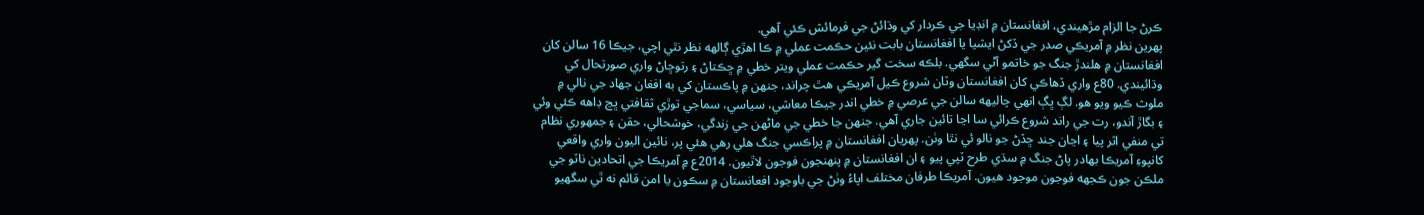ڪرڻ جا الزام مڙهيندي، افغانستان ۾ انڊيا جي ڪردار کي وڌائڻ جي فرمائش ڪئي آهي.
پهرين نظر ۾ آمريڪي صدر جي ڏکڻ ايشيا يا افغانستان بابت نئين حڪمت عملي ۾ ڪا اهڙي ڳالهه نظر نٿي اچي، جيڪا 16 سالن کان افغانستان ۾ هلندڙ جنگ جو خاتمو آڻي سگهي. بلڪه سخت گير حڪمت عملي ويتر خطي ۾ ڇڪتاڻ ۽ رتوڇاڻ واري صورتحال کي وڌائيندي. 80ع واري ڏهاڪي کان افغانستان وٽان شروع ڪيل آمريڪي هٿ چراند، جنهن ۾ پاڪستان کي به افغان جهاد جي نالي ۾ ملوث ڪيو ويو هو. لڳ ڀڳ انهي چاليهه سالن جي عرصي ۾ خطي اندر جيڪا معاشي، سياسي، سماجي توڙي ثقافتي ڀڃ ڊاهه ڪئي وئي ۽ بگاڙ آندو، رت جي راند شروع ڪرائي سا اڃا تائين جاري آهي. جنهن جا خطي جي ماڻهن جي زندگي، خوشحالي، حقن ۽ جمهوري نظام تي منفي اثر پيا ۽ اڃان جند ڇڏڻ جو نالو ئي نٿا وٺن. پهريان افغانستان ۾ پراڪسي جنگ هلي رهي هئي پر، نائين اليون واري واقعي کانپوءِ آمريڪا بهادر پاڻ جنگ ۾ سڌي طرح ٽپي پيو ۽ ان افغانستان ۾ پنهنجون فوجون لاٿيون. 2014ع ۾ آمريڪا جي اتحادين ناٽو جي ملڪن جون ڪجهه فوجون موجود هيون. آمريڪا طرفان مختلف اپاءُ وٺڻ جي باوجود افعانستان ۾ سڪون يا امن قائم نه ٿي سگهيو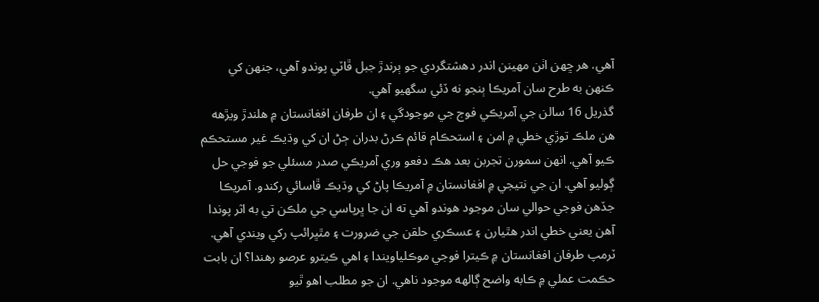آهي. هر ڇهن اٺن مهينن اندر دهشتگردي جو ٻرندڙ جبل ڦاٽي پوندو آهي، جنهن کي ڪنهن به طرح سان آمريڪا ٻنجو نه ڏئي سگهيو آهي.
گذريل 16 سالن جي آمريڪي فوج جي موجودگي ۽ ان طرفان افغانستان ۾ هلندڙ ويڙهه هن ملڪ توڙي خطي ۾ امن ۽ استحڪام قائم ڪرڻ بدران ڄڻ ان کي وڌيڪ غير مستحڪم ڪيو آهي. انهن سمورن تجربن بعد هڪ دفعو وري آمريڪي صدر مسئلي جو فوجي حل ڳوليو آهي. ان جي نتيجي ۾ افغانستان ۾ آمريڪا پاڻ کي وڌيڪ ڦاسائي رکندو. آمريڪا جڏهن فوجي حوالي سان موجود هوندو آهي ته ان جا ڀرپاسي جي ملڪن تي به اثر پوندا آهن يعني خطي اندر هٿيارن ۽ عسڪري حلقن جي ضرورت ۽ مٿڀرائپ رکي ويندي آهي.
ٽرمپ طرفان افغانستان ۾ ڪيترا فوجي موڪلياويندا ۽ اهي ڪيترو عرصو رهندا؟ ان بابت حڪمت عملي ۾ ڪابه واضح ڳالهه موجود ناهي. ان جو مطلب اهو ٿيو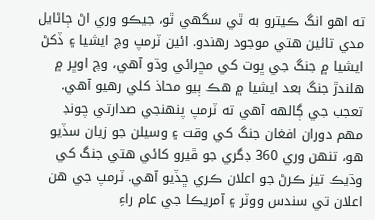ته اهو انگ ڪيترو به ٿي سگهي ٿو، جيڪو وري اڻ ڄاڻايل مدي تائين هتي موجود رهندو. ائين ٽرمپ وچ ايشيا ۽ ڏکڻ ايشيا ۾ جنگ جي ڀوت کي مڇرائي وڌو آهي، وچ اوڀر ۾ هلندڙ جنگ بعد ايشيا ۾ هڪ ٻيو محاذ کلي رهيو آهي.
تعجب جي ڳالهه آهي ته ٽرمپ پنهنجي صدارتي چونڊ مهم دوران افغان جنگ کي وقت ۽ وسيلن جو زيان سڏيو هو، تنهن وري 360 ڊگري جو ڦيرو کائي هتي جنگ کي وڌيڪ تيز ڪرڻ جو اعلان ڪري ڇڏيو آهي. ٽرمپ جي هن اعلان تي سندس ووٽر ۽ آمريڪا جي عام راءِ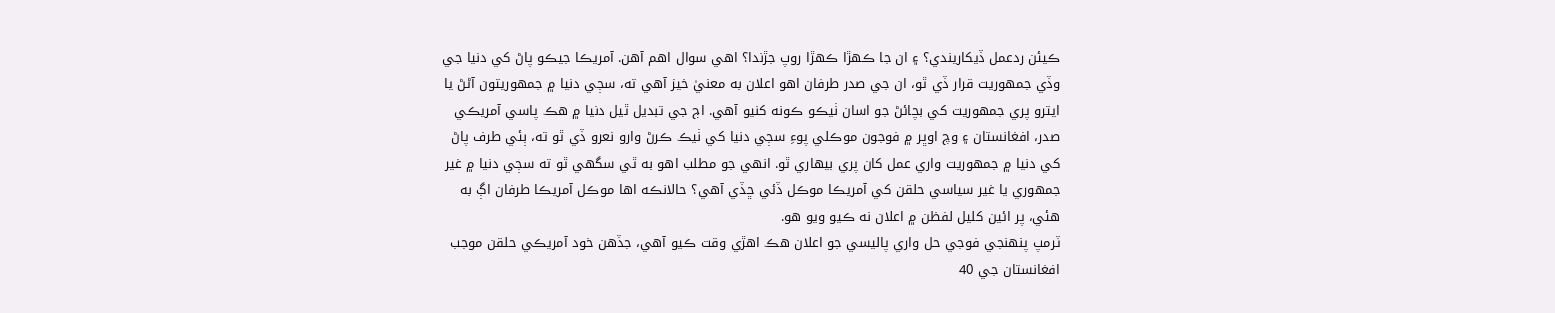ڪيئن ردعمل ڏيکاريندي؟ ۽ ان جا ڪهڙا ڪهڙا روپ جڙندا؟ اهي سوال اهم آهن. آمريڪا جيڪو پاڻ کي دنيا جي وڏي جمهوريت قرار ڏي ٿو، ان جي صدر طرفان اهو اعلان به معنيٰ خيز آهي ته، سڄي دنيا ۾ جمهوريتون آڻڻ يا ايترو پري جمهوريت کي بچائڻ جو اسان ٺيڪو ڪونه کنيو آهي. اڄ جي تبديل ٿيل دنيا ۾ هڪ پاسي آمريڪي صدر، افغانستان ۽ وچ اوڀر ۾ فوجون موڪلي پوءِ سڄي دنيا کي ٺيڪ ڪرڻ وارو نعرو ڏي ٿو ته، ٻئي طرف پاڻ کي دنيا ۾ جمهوريت واري عمل کان پري بيهاري ٿو. انهي جو مطلب اهو به ٿي سگهي ٿو ته سڄي دنيا ۾ غير جمهوري يا غير سياسي حلقن کي آمريڪا موڪل ڏئي ڇڏي آهي؟ حالانڪه اها موڪل آمريڪا طرفان اڳ به هئي، پر ائين کليل لفظن ۾ اعلان نه ڪيو ويو هو.
ٽرمپ پنهنجي فوجي حل واري پاليسي جو اعلان هڪ اهڙي وقت ڪيو آهي، جڏهن خود آمريڪي حلقن موجب افغانستان جي 40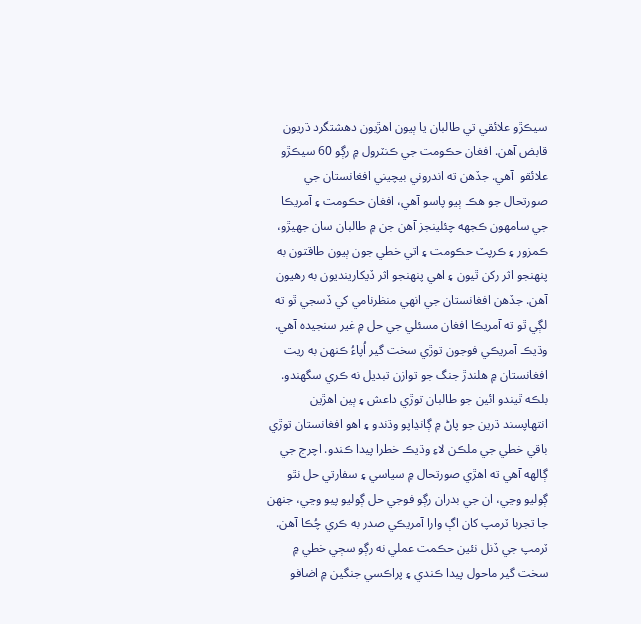سيڪڙو علائقي تي طالبان يا ٻيون اهڙيون دهشتگرد ڌريون قابض آهن. افغان حڪومت جي ڪنٽرول ۾ رڳو 60 سيڪڙو علائقو  آهي. جڏهن ته اندروني بيچيني افغانستان جي صورتحال جو هڪ ٻيو پاسو آهي، افغان حڪومت ۽ آمريڪا جي سامهون ڪجهه چئلينجز آهن جن ۾ طالبان سان جهيڙو، ڪمزور ۽ ڪرپٽ حڪومت ۽ اتي خطي جون ٻيون طاقتون به پنهنجو اثر رکن ٿيون ۽ اهي پنهنجو اثر ڏيکارينديون به رهيون آهن. جڏهن افغانستان جي انهي منظرنامي کي ڏسجي ٿو ته لڳي ٿو ته آمريڪا افغان مسئلي جي حل ۾ غير سنجيده آهي. وڌيڪ آمريڪي فوجون توڙي سخت گير اُپاءُ ڪنهن به ريت افغانستان ۾ هلندڙ جنگ جو توازن تبديل نه ڪري سگهندو. بلڪه ٿيندو ائين جو طالبان توڙي داعش ۽ ٻين اهڙين انتهاپسند ڌرين جو پاڻ ۾ ڳانڍاپو وڌندو ۽ اهو افغانستان توڙي باقي خطي جي ملڪن لاءِ وڌيڪ خطرا پيدا ڪندو. اچرج جي ڳالهه آهي ته اهڙي صورتحال ۾ سياسي ۽ سفارتي حل نٿو ڳوليو وڃي، ان جي بدران رڳو فوجي حل ڳوليو پيو وڃي، جنهن جا تجربا ٽرمپ کان اڳ وارا آمريڪي صدر به ڪري چُڪا آهن.
ٽرمپ جي ڏنل نئين حڪمت عملي نه رڳو سڄي خطي ۾ سخت گير ماحول پيدا ڪندي ۽ پراڪسي جنگين ۾ اضافو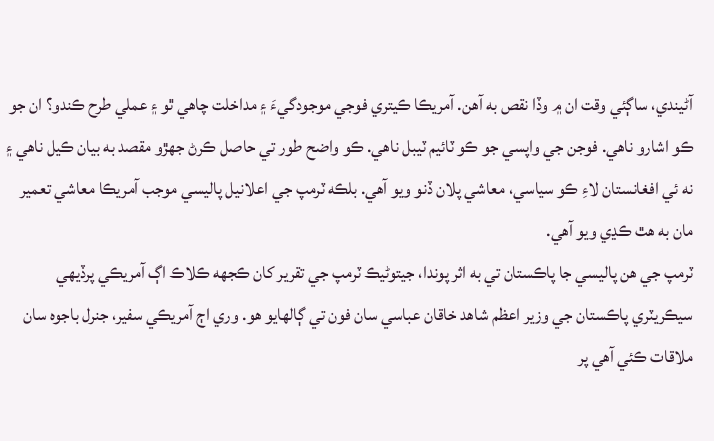آڻيندي، ساڳئي وقت ان ۾ وڏا نقص به آهن. آمريڪا ڪيتري فوجي موجودگيءَ ۽ مداخلت چاهي ٿو ۽ عملي طرح ڪندو؟ ان جو ڪو اشارو ناهي. فوجن جي واپسي جو ڪو ٽائيم ٽيبل ناهي. ڪو واضح طور تي حاصل ڪرڻ جهڙو مقصد به بيان ڪيل ناهي ۽ نه ئي افغانستان لاءِ ڪو سياسي، معاشي پلان ڏنو ويو آهي. بلڪه ٽرمپ جي اعلانيل پاليسي موجب آمريڪا معاشي تعمير مان به هٿ ڪڍي ويو آهي.
ٽرمپ جي هن پاليسي جا پاڪستان تي به اثر پوندا، جيتوڻيڪ ٽرمپ جي تقرير کان ڪجهه ڪلاڪ اڳ آمريڪي پرڏيهي سيڪريٽري پاڪستان جي وزير اعظم شاهد خاقان عباسي سان فون تي ڳالهايو هو. وري اڄ آمريڪي سفير، جنرل باجوه سان ملاقات ڪئي آهي پر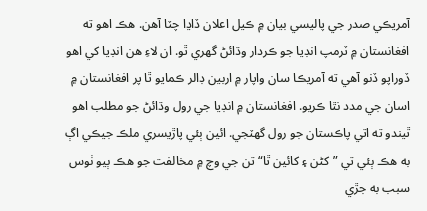آمريڪي صدر جي پاليسي بيان ۾ ڪيل اعلان ڏاڍا چٽا آهن. هڪ اهو ته افغانستان ۾ ٽرمپ انڊيا جو ڪردار وڌائڻ گهري ٿو. ان لاءِ هن انڊيا کي اهو ڏوراپو ڏنو آهي ته آمريڪا سان واپار ۾ اربين ڊالر ڪمايو ٿا پر افغانستان ۾ اسان جي مدد نٿا ڪريو. افغانستان ۾ انڊيا جي رول وڌائڻ جو مطلب اهو ٿيندو ته اتي پاڪستان جو رول گهٽجي. ائين ٻئي پاڙيسري ملڪ جيڪي اڳ به هڪ ٻئي تي ”کڻن ۽ کائين ٿا“ تن جي وچ ۾ مخالفت جو هڪ ٻيو ٺوس سبب به جڙي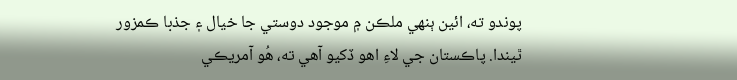پوندو ته، ائين ٻنهي ملڪن ۾ موجود دوستي جا خيال ۽ جذبا ڪمزور ٿيندا. پاڪستان جي لاءِ اهو ڏکيو آهي ته، هُو آمريڪي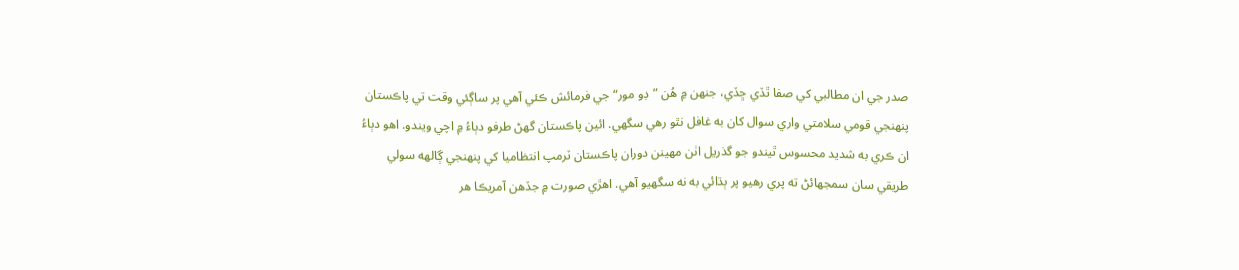صدر جي ان مطالبي کي صفا ٿڏي ڇڏي، جنهن ۾ هُن ”ڊو مور“ جي فرمائش ڪئي آهي پر ساڳئي وقت تي پاڪستان پنهنجي قومي سلامتي واري سوال کان به غافل نٿو رهي سگهي. ائين پاڪستان گهڻ طرفو دٻاءُ ۾ اچي ويندو. اهو دٻاءُ ان ڪري به شديد محسوس ٿيندو جو گذريل اٺن مهينن دوران پاڪستان ٽرمپ انتظاميا کي پنهنجي ڳالهه سولي طريقي سان سمجهائڻ ته پري رهيو پر ٻڌائي به نه سگهيو آهي. اهڙي صورت ۾ جڏهن آمريڪا هر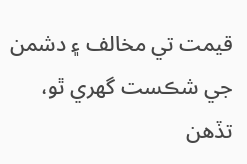قيمت تي مخالف ۽ دشمن جي شڪست گهري ٿو، تڏهن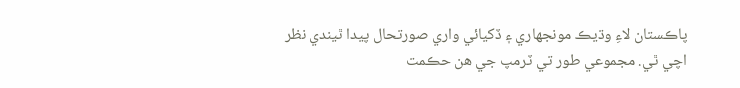پاڪستان لاءِ وڌيڪ مونجهاري ۽ ڏکيائي واري صورتحال پيدا ٿيندي نظر اچي ٿي. مجموعي طور تي ٽرمپ جي هن حڪمت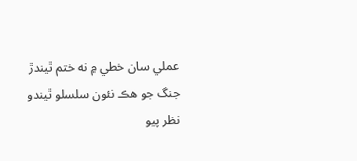عملي سان خطي ۾ نه ختم ٿيندڙ جنگ جو هڪ نئون سلسلو ٿيندو نظر پيو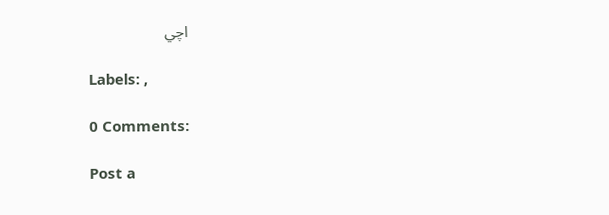اچي

Labels: ,

0 Comments:

Post a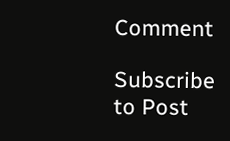Comment

Subscribe to Post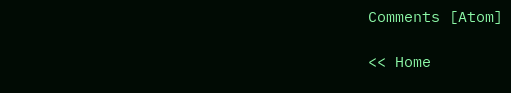Comments [Atom]

<< Home